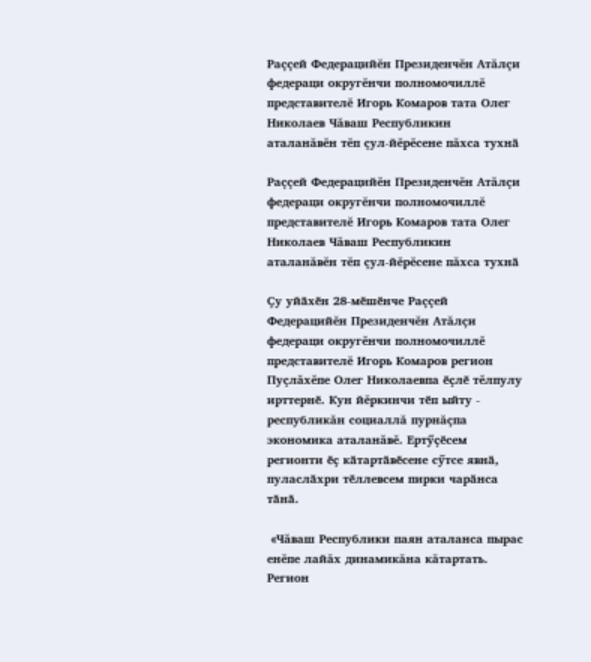Раççей Федерацийĕн Президенчĕн Атăлçи федераци округĕнчи полномочиллĕ представителĕ Игорь Комаров тата Олег Николаев Чăваш Республикин аталанăвĕн тĕп çул-йĕрĕсене пăхса тухнӑ

Раççей Федерацийĕн Президенчĕн Атăлçи федераци округĕнчи полномочиллĕ представителĕ Игорь Комаров тата Олег Николаев Чăваш Республикин аталанăвĕн тĕп çул-йĕрĕсене пăхса тухнӑ

Ҫу уйӑхӗн 28-мӗшӗнче Раççей Федерацийĕн Президенчĕн Атăлçи федераци округĕнчи полномочиллĕ представителĕ Игорь Комаров регион Пуçлăхĕпе Олег Николаевпа ӗҫлӗ тĕлпулу ирттернӗ. Кун йĕркинчи тӗп ыйту - республикăн социаллă пурнăçпа экономика аталанăвĕ. Ертӳҫӗсем регионти ӗҫ кӑтартӑвӗсене сӳтсе явнӑ, пуласлӑхри тӗллевсем пирки чарӑнса тӑнӑ.

 «Чăваш Республики паян аталанса пырас енĕпе лайăх динамикăна кăтартать. Регион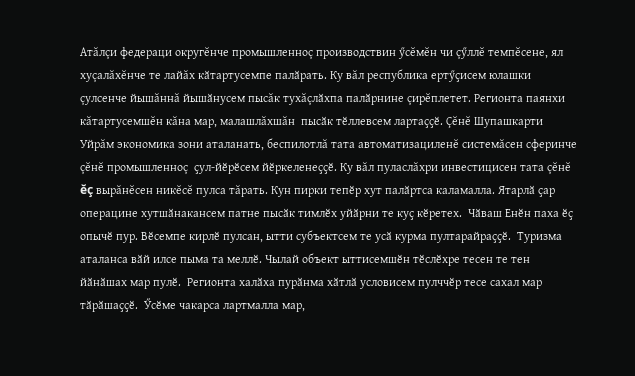Атăлçи федераци округĕнче промышленноç производствин ӳсĕмĕн чи çӳллĕ темпĕсене, ял хуçалăхĕнче те лайăх кӑтартусемпе палӑрать. Ку вăл республика ертӳҫисем юлашки çулсенче йышăннă йышӑнусем пысăк тухăçлӑхпа палӑрнине çирĕплетет. Регионта паянхи кăтартусемшĕн кăна мар, малашлăхшăн  пысӑк тӗллевсем лартаҫҫӗ. Çĕнĕ Шупашкарти Уйрăм экономика зони аталанать, беспилотлă тата автоматизациленĕ системăсен сферинче çĕнĕ промышленноç  ҫул-йӗрӗсем йӗркеленеҫҫӗ. Ку вăл пуласлăхри инвестицисен тата çĕнĕ ĕç вырăнĕсен никĕсĕ пулса тăрать. Кун пирки тепӗр хут палӑртса каламалла. Ятарлӑ ҫар операцине хутшӑнакансем патне пысӑк тимлӗх уйӑрни те куҫ кӗретех.  Чӑваш Енӗн паха ӗҫ опычӗ пур. Вӗсемпе кирлӗ пулсан, ытти субъектсем те усӑ курма пултарайраҫҫӗ.  Туризма аталанса вӑй илсе пыма та меллӗ. Чылай объект ыттисемшӗн тӗслӗхре тесен те тен йӑнӑшах мар пулӗ.  Регионта халӑха пурӑнма хӑтлӑ условисем пулччӗр тесе сахал мар тӑрӑшаҫҫӗ.  Ӳсӗме чакарса лартмалла мар,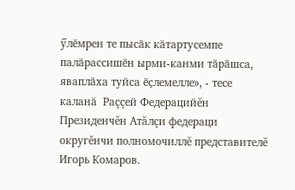ӳлӗмрен те пысӑк кӑтартусемпе палӑрассишӗн ырми-канми тӑрӑшса, яваплӑха туйса ӗҫлемелле», - тесе каланӑ  Раççей Федерацийĕн Президенчĕн Атăлçи федераци округĕнчи полномочиллĕ представителĕ Игорь Комаров.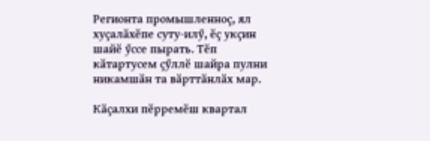Регионта промышленноҫ, ял хуҫалӑхӗпе суту-илӳ, ӗҫ укҫин шайӗ ӳссе пырать. Тӗп кӑтартусем ҫӳллӗ шайра пулни никамшӑн та вӑрттӑнлӑх мар.

Кӑҫалхи пӗрремӗш квартал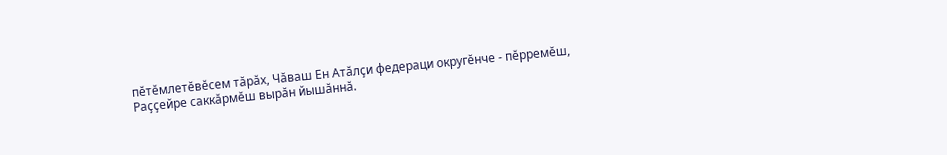пӗтӗмлетӗвӗсем тӑрӑх, Чӑваш Ен Атӑлҫи федераци округӗнче - пӗрремӗш, Раҫҫейре саккӑрмӗш вырӑн йышӑннӑ.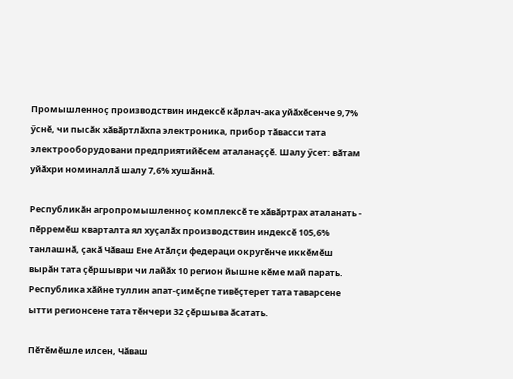Промышленноҫ производствин индексӗ кӑрлач-ака уйӑхӗсенче 9,7% ӳснӗ, чи пысӑк хӑвӑртлӑхпа электроника, прибор тӑвасси тата электрооборудовани предприятийӗсем аталанаҫҫӗ. Шалу ӳсет: вӑтам уйӑхри номиналлӑ шалу 7,6% хушӑннӑ.

Республикӑн агропромышленноҫ комплексӗ те хӑвӑртрах аталанать - пӗрремӗш кварталта ял хуҫалӑх производствин индексӗ 105,6% танлашнӑ, ҫакӑ Чӑваш Ене Атӑлҫи федераци округӗнче иккӗмӗш вырӑн тата ҫӗршыври чи лайӑх 10 регион йышне кӗме май парать. Республика хӑйне туллин апат-ҫимӗҫпе тивӗҫтерет тата таварсене ытти регионсене тата тӗнчери 32 ҫӗршыва ӑсатать.

Пӗтӗмӗшле илсен, Чӑваш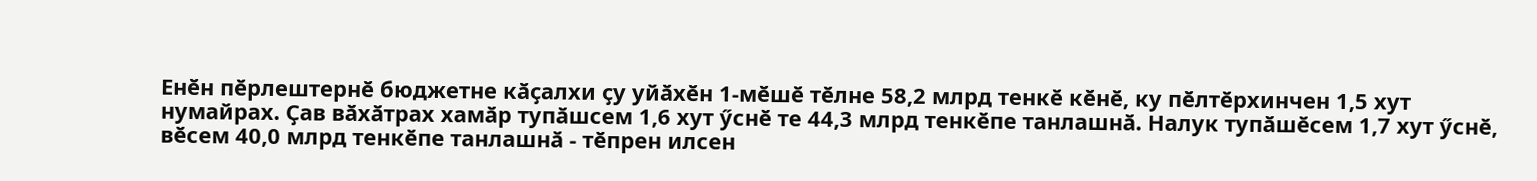Енӗн пӗрлештернӗ бюджетне кӑҫалхи ҫу уйӑхӗн 1-мӗшӗ тӗлне 58,2 млрд тенкӗ кӗнӗ, ку пӗлтӗрхинчен 1,5 хут нумайрах. Ҫав вӑхӑтрах хамӑр тупӑшсем 1,6 хут ӳснӗ те 44,3 млрд тенкӗпе танлашнӑ. Налук тупӑшӗсем 1,7 хут ӳснӗ, вӗсем 40,0 млрд тенкӗпе танлашнӑ - тӗпрен илсен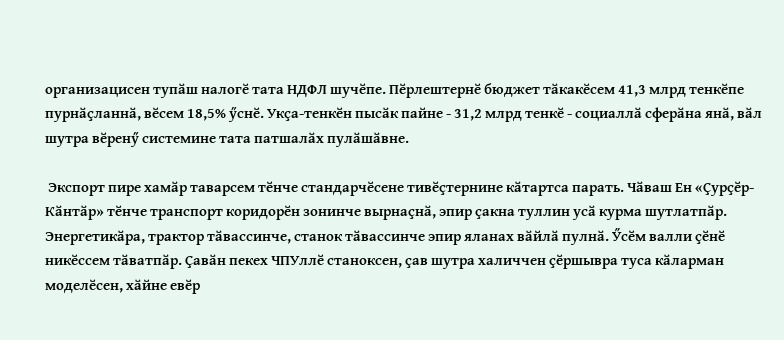организацисен тупӑш налогӗ тата НДФЛ шучӗпе. Пӗрлештернӗ бюджет тӑкакӗсем 41,3 млрд тенкӗпе пурнӑҫланнӑ, вӗсем 18,5% ӳснӗ. Укҫа-тенкӗн пысӑк пайне - 31,2 млрд тенкӗ - социаллӑ сферӑна янӑ, вӑл шутра вӗренӳ системине тата патшалӑх пулӑшӑвне.

 Экспорт пире хамӑр таварсем тӗнче стандарчӗсене тивӗҫтернине кӑтартса парать. Чӑваш Ен «Ҫурҫӗр-Кӑнтӑр» тӗнче транспорт коридорӗн зонинче вырнаҫнӑ, эпир ҫакна туллин усӑ курма шутлатпӑр. Энергетикӑра, трактор тӑвассинче, станок тӑвассинче эпир яланах вӑйлӑ пулнӑ. Ӳсӗм валли ҫӗнӗ никӗссем тӑватпӑр. Ҫавӑн пекех ЧПУллӗ станоксен, ҫав шутра халиччен ҫӗршывра туса кӑларман моделӗсен, хӑйне евӗр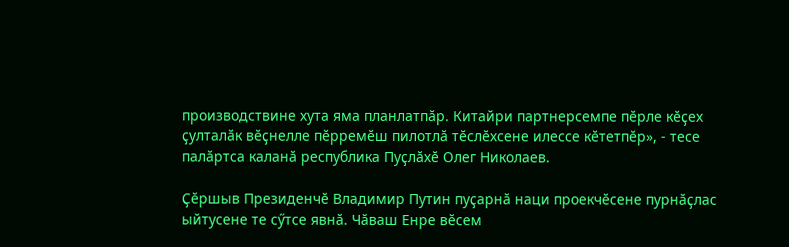производствине хута яма планлатпӑр. Китайри партнерсемпе пӗрле кӗҫех ҫулталӑк вӗҫнелле пӗрремӗш пилотлӑ тӗслӗхсене илессе кӗтетпӗр», - тесе палӑртса каланӑ республика Пуҫлӑхӗ Олег Николаев.

Ҫӗршыв Президенчӗ Владимир Путин пуҫарнӑ наци проекчӗсене пурнӑҫлас ыйтусене те сӳтсе явнӑ. Чӑваш Енре вӗсем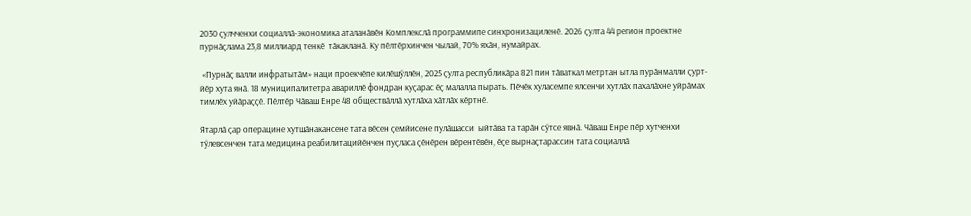2030 ҫулчченхи социаллӑ-экономика аталанӑвӗн Комплекслӑ программипе синхронизациленӗ. 2026 ҫулта 44 регион проектне пурнӑҫлама 23,8 миллиард тенкӗ  тӑкакланӑ. Ку пӗлтӗрхинчен чылай, 70% яхӑн, нумайрах.

 «Пурнӑҫ валли инфратытӑм» наци проекчӗпе килӗшӳллӗн, 2025 ҫулта республикӑра 821 пин тӑваткал метртан ытла пурӑнмалли ҫурт-йӗр хута янӑ. 18 муниципалитетра авариллӗ фондран куҫарас ӗҫ малалла пырать. Пӗчӗк хуласемпе ялсенчи хутлӑх пахалӑхне уйрӑмах тимлӗх уйӑраҫҫӗ. Пӗлтӗр Чӑваш Енре 48 обществӑллӑ хутлӑха хӑтлӑх кӗртнӗ.

Ятарлӑ ҫар операцине хутшӑнакансене тата вӗсен ҫемйисене пулӑшасси  ыйтӑва та тарӑн сӳтсе явнӑ. Чӑваш Енре пӗр хутченхи тӳлевсенчен тата медицина реабилитацийӗнчен пуҫласа ҫӗнӗрен вӗрентӗвӗн, ӗҫе вырнаҫтарассин тата социаллӑ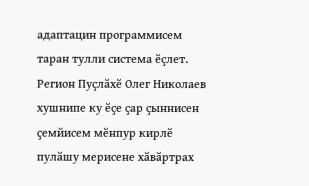адаптацин программисем таран тулли система ӗҫлет. Регион Пуҫлӑхӗ Олег Николаев хушнипе ку ӗҫе ҫар ҫыннисен ҫемйисем мӗнпур кирлӗ пулӑшу мерисене хӑвӑртрах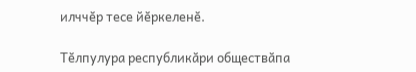илччӗр тесе йӗркеленӗ.

Тӗлпулура республикӑри обществӑпа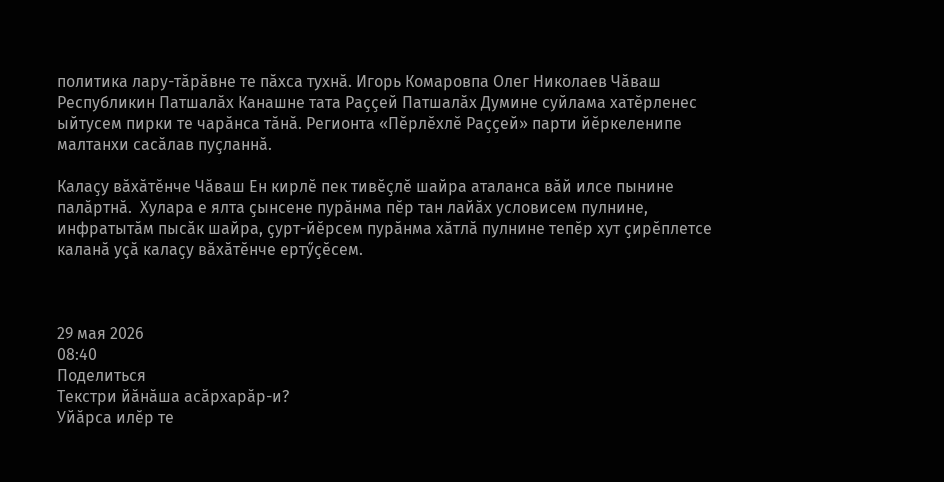политика лару-тӑрӑвне те пӑхса тухнӑ. Игорь Комаровпа Олег Николаев Чӑваш Республикин Патшалӑх Канашне тата Раҫҫей Патшалӑх Думине суйлама хатӗрленес ыйтусем пирки те чарӑнса тӑнӑ. Регионта «Пӗрлӗхлӗ Раҫҫей» парти йӗркеленипе малтанхи сасӑлав пуҫланнӑ.

Калаҫу вӑхӑтӗнче Чӑваш Ен кирлӗ пек тивӗҫлӗ шайра аталанса вӑй илсе пынине палӑртнӑ.  Хулара е ялта ҫынсене пурӑнма пӗр тан лайӑх условисем пулнине, инфратытӑм пысӑк шайра, ҫурт-йӗрсем пурӑнма хӑтлӑ пулнине тепӗр хут ҫирӗплетсе каланӑ уҫӑ калаҫу вӑхӑтӗнче ертӳҫӗсем.



29 мая 2026
08:40
Поделиться
Текстри йӑнӑша асӑрхарӑр-и?
Уйӑрса илӗр те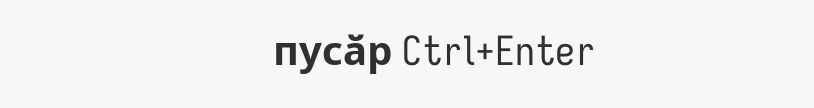пусӑр Ctrl+Enter